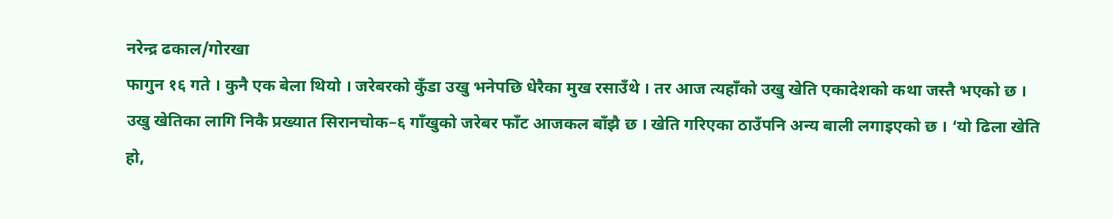नरेन्द्र ढकाल/गोरखा
फागुन १६ गते । कुनै एक बेला थियो । जरेबरको कुँडा उखु भनेपछि धेरैका मुख रसाउँथे । तर आज त्यहाँको उखु खेति एकादेशको कथा जस्तै भएको छ । उखु खेतिका लागि निकै प्रख्यात सिरानचोक–६ गाँखुको जरेबर फाँट आजकल बाँझै छ । खेति गरिएका ठाउँपनि अन्य बाली लगाइएको छ । ‘यो ढिला खेति हो,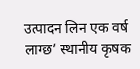उत्पादन लिन एक वर्ष लाग्छ’ स्थानीय कृषक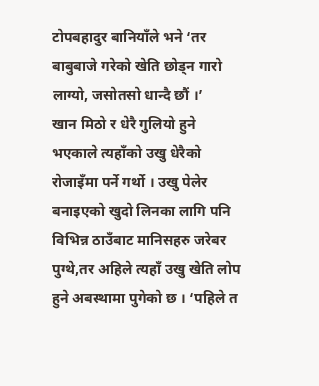टोपबहादुर बानियाँले भने ‘तर बाबुबाजे गरेको खेति छोड्न गारो लाग्यो, जसोतसो धान्दै छौं ।’
खान मिठो र धेरै गुलियो हुने भएकाले त्यहाँको उखु धेरैको रोजाइँमा पर्ने गर्थो । उखु पेलेर बनाइएको खुदो लिनका लागि पनि विभिन्न ठाउँबाट मानिसहरु जरेबर पुग्थे,तर अहिले त्यहाँ उखु खेति लोप हुने अबस्थामा पुगेको छ । ‘पहिले त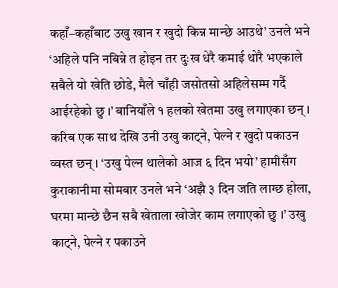कहाँ–कहाँबाट उखु खान र खुदो किन्न मान्छे आउथे’ उनले भने ‘अहिले पनि नबिन्ने त होइन तर दुःख धेरै कमाई थोरै भएकाले सबैले यो खेति छोडे, मैले चाँही जसोतसो अहिलेसम्म गर्दै आईरहेको छु ।’ बानियाँले १ हलको खेतमा उखु लगाएका छन् ।
करिब एक साथ देखि उनी उखु काट्ने, पेल्ने र खुदो पकाउन व्वस्त छन् । ‘उखु पेल्न थालेको आज ६ दिन भयो’ हामीसँग कुराकानीमा सोमबार उनले भने ‘अझै ३ दिन जति लाग्छ होला, घरमा मान्छे छैन सबै खेताला खोजेर काम लगाएको छु ।’ उखु काट्ने, पेल्ने र पकाउने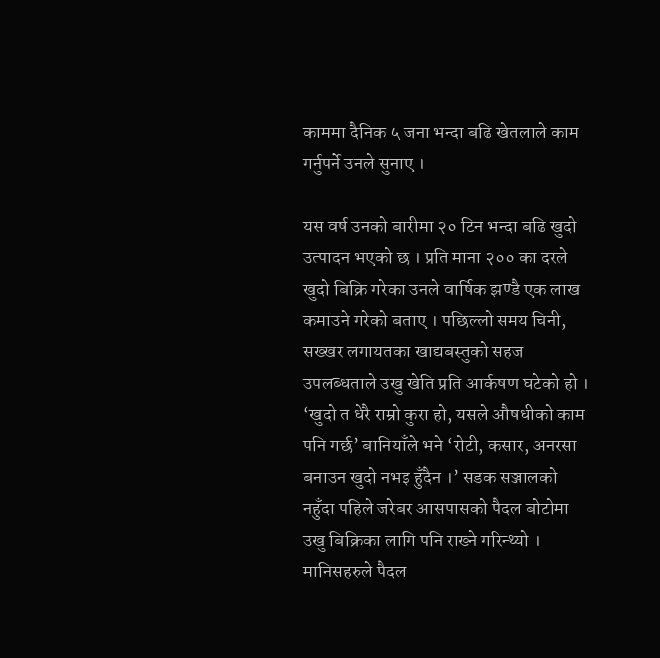काममा दैनिक ५ जना भन्दा बढि खेतलाले काम गर्नुपर्ने उनले सुनाए ।

यस वर्ष उनको बारीमा २० टिन भन्दा बढि खुदो उत्पादन भएको छ । प्रति माना २०० का दरले खुदो बिक्रि गरेका उनले वार्षिक झण्डै एक लाख कमाउने गरेको बताए । पछिल्लो समय चिनी, सख्खर लगायतका खाद्यबस्तुको सहज उपलब्धताले उखु खेति प्रति आर्कषण घटेको हो । ‘खुदो त धेरै राम्रो कुरा हो, यसले औषधीको काम पनि गर्छ’ बानियाँले भने ‘रोटी, कसार, अनरसा बनाउन खुदो नभइ हुँदैन ।’ सडक सञ्जालको नहुँदा पहिले जरेबर आसपासको पैदल बोटोमा उखु बिक्रिका लागि पनि राख्ने गरिन्थ्यो ।
मानिसहरुले पैदल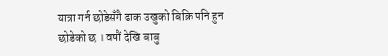यात्रा गर्न छोडेसँगै ढाक उखुको बिक्रि पनि हुन छोडेको छ । वषौं देखि बाबु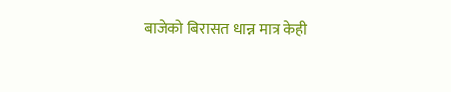बाजेको बिरासत धान्न मात्र केही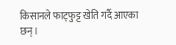किसानले फाट्फुट्ट खेति गर्दै आएका छन् ।